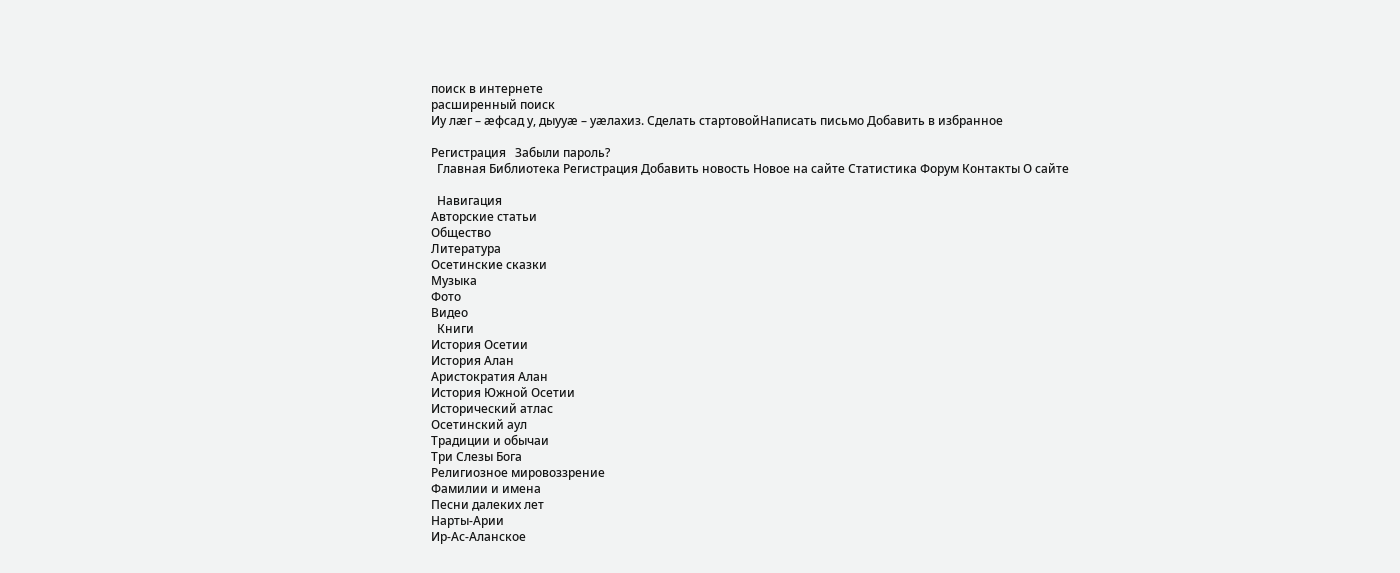поиск в интернете
расширенный поиск
Иу лæг – æфсад у, дыууæ – уæлахиз. Сделать стартовойНаписать письмо Добавить в избранное

Регистрация   Забыли пароль?
  Главная Библиотека Регистрация Добавить новость Новое на сайте Статистика Форум Контакты О сайте

  Навигация
Авторские статьи
Общество
Литература
Осетинские сказки
Музыка
Фото
Видео
  Книги
История Осетии
История Алан
Аристократия Алан
История Южной Осетии
Исторический атлас
Осетинский аул
Традиции и обычаи
Три Слезы Бога
Религиозное мировоззрение
Фамилии и имена
Песни далеких лет
Нарты-Арии
Ир-Ас-Аланское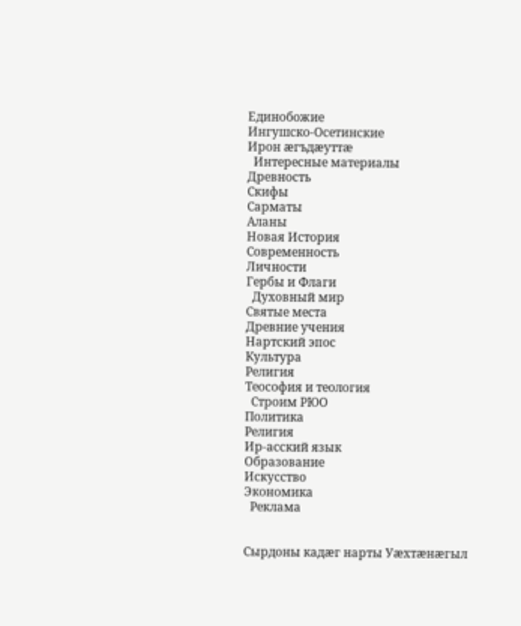Единобожие
Ингушско-Осетинские
Ирон æгъдæуттæ
  Интересные материалы
Древность
Скифы
Сарматы
Аланы
Новая История
Современность
Личности
Гербы и Флаги
  Духовный мир
Святые места
Древние учения
Нартский эпос
Культура
Религия
Теософия и теология
  Строим РЮО
Политика
Религия
Ир-асский язык
Образование
Искусство
Экономика
  Реклама


Сырдоны кадæг нарты Уæхтæнæгыл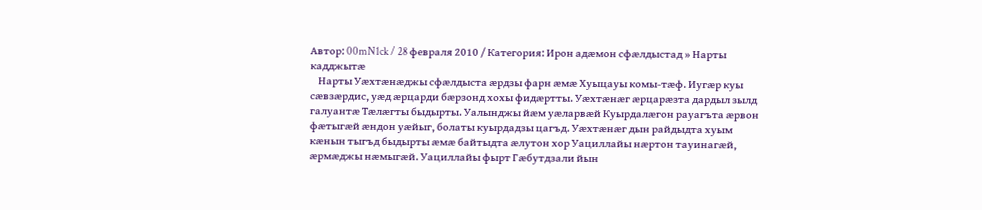Автор: 00mN1ck / 28 февраля 2010 / Категория: Ирон адæмон сфæлдыстад » Нарты кадджытæ
    Нарты Уæхтæнæджы сфæлдыста æрдзы фарн æмæ Хуыцауы комы-тæф. Иугæр куы сæвзæрдис, уæд æрцарди бæрзонд хохы фидæртты. Уæхтæнæг æрцарæзта дардыл зылд галуантæ Тæлæгты быдырты. Уалынджы йæм уæларвæй Куырдалæгон рауагъта æрвон фæтыгæй æндон уæйыг, болаты куырдадзы цагъд. Уæхтæнæг дын райдыдта хуым кæнын тыгъд быдырты æмæ байтыдта æлутон хор Уациллайы нæртон тауинагæй, æрмæджы нæмыгæй. Уациллайы фырт Гæбутдзали йын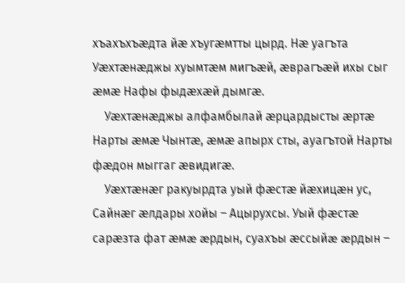хъахъхъæдта йæ хъугæмтты цырд. Нæ уагъта Уæхтæнæджы хуымтæм мигъæй, æврагъæй ихы сыг æмæ Нафы фыдæхæй дымгæ.
    Уæхтæнæджы алфамбылай æрцардысты æртæ Нарты æмæ Чынтæ, æмæ апырх сты, ауагътой Нарты фæдон мыггаг æвидигæ.
    Уæхтæнæг ракуырдта уый фæстæ йæхицæн ус, Сайнæг æлдары хойы – Ацырухсы. Уый фæстæ сарæзта фат æмæ æрдын, суахъы æссыйæ æрдын –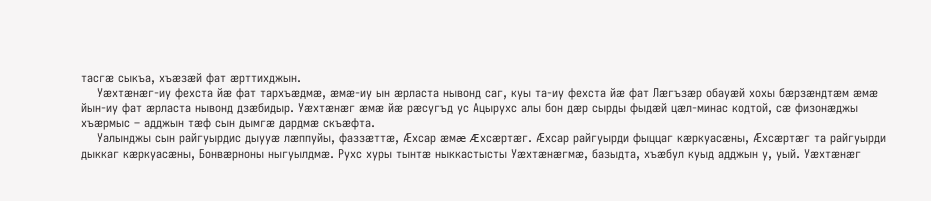тасгæ сыкъа, хъæзæй фат æрттихджын.
    Уæхтæнæг-иу фехста йæ фат тархъæдмæ, æмæ-иу ын æрласта нывонд саг, куы та-иу фехста йæ фат Лæгъзæр обауæй хохы бæрзæндтæм æмæ йын-иу фат æрласта нывонд дзæбидыр. Уæхтæнæг æмæ йæ рæсугъд ус Ацырухс алы бон дæр сырды фыдæй цæл-минас кодтой, сæ физонæджы хъæрмыс – адджын тæф сын дымгæ дардмæ скъæфта.
    Уалынджы сын райгуырдис дыууæ лæппуйы, фаззæттæ, Æхсар æмæ Æхсæртæг. Æхсар райгуырди фыццаг кæркуасæны, Æхсæртæг та райгуырди дыккаг кæркуасæны, Бонвæрноны ныгуылдмæ. Рухс хуры тынтæ ныккастысты Уæхтæнæгмæ, базыдта, хъæбул куыд адджын у, уый. Уæхтæнæг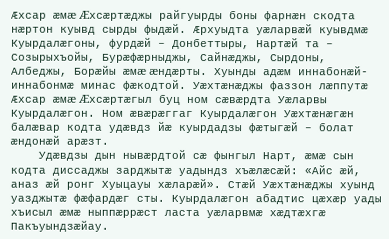Æхсар æмæ Æхсæртæджы райгуырды боны фарнæн скодта нæртон куывд сырды фыдæй. Æрхуыдта уæларвæй куывдмæ Куырдалæгоны, фурдæй – Донбеттыры, Нартæй та – Созырыхъойы, Бурæфæрныджы, Сайнæджы, Сырдоны, Албеджы, Борæйы æмæ æндæрты. Хуынды адæм иннабонæй-иннабонмæ минас фæкодтой. Уæхтæнæджы фаззон лæппутæ Æхсар æмæ Æхсæртæгыл буц ном сæвæрдта Уæларвы Куырдалæгон. Ном æвæрæггаг Куырдалæгон Уæхтæнæгæн балæвар кодта удæвдз йæ куырдадзы фæтыгæй – болат æндонæй арæзт.
    Удæвдзы дын нывæрдтой сæ фынгыл Нарт, æмæ сын кодта диссаджы зарджытæ уадындз хъæлæсæй: «Айс æй, аназ æй ронг Хуыцауы хæларæй». Стæй Уæхтæнæджы хуынд уазджытæ фæфардæг сты. Куырдалæгон абадтис цæхæр уады хъисыл æмæ ныппæррæст ласта уæларвмæ хæдтæхгæ Пакъуындзæйау.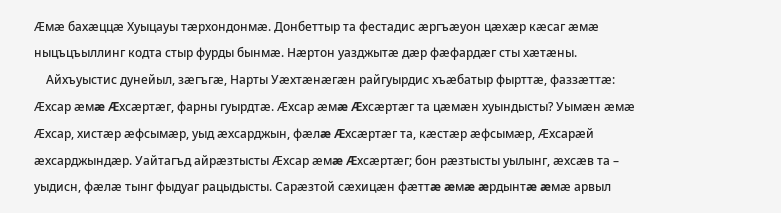Æмæ бахæццæ Хуыцауы тæрхондонмæ. Донбеттыр та фестадис æргъæуон цæхæр кæсаг æмæ ныцъцъыллинг кодта стыр фурды бынмæ. Нæртон уазджытæ дæр фæфардæг сты хæтæны.
    Айхъуыстис дунейыл, зæгъгæ, Нарты Уæхтæнæгæн райгуырдис хъæбатыр фырттæ, фаззæттæ: Æхсар æмæ Æхсæртæг, фарны гуырдтæ. Æхсар æмæ Æхсæртæг та цæмæн хуындысты? Уымæн æмæ Æхсар, хистæр æфсымæр, уыд æхсарджын, фæлæ Æхсæртæг та, кæстæр æфсымæр, Æхсарæй æхсарджындæр. Уайтагъд айрæзтысты Æхсар æмæ Æхсæртæг; бон рæзтысты уылынг, æхсæв та – уыдисн, фæлæ тынг фыдуаг рацыдысты. Сарæзтой сæхицæн фæттæ æмæ æрдынтæ æмæ арвыл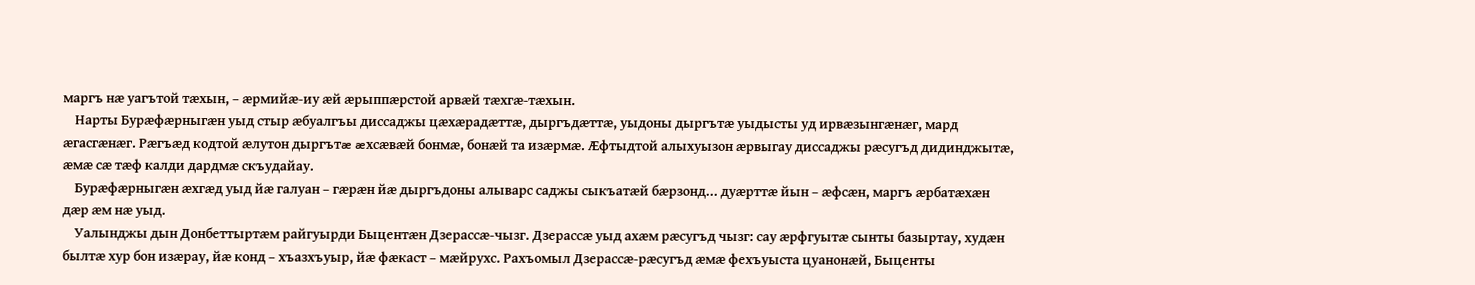маргъ нæ уагътой тæхын, – æрмийæ-иу æй æрыппæрстой арвæй тæхгæ-тæхын.
    Нарты Бурæфæрныгæн уыд стыр æбуалгъы диссаджы цæхæрадæттæ, дыргъдæттæ, уыдоны дыргътæ уыдысты уд ирвæзынгæнæг, мард æгасгæнæг. Рæгъæд кодтой æлутон дыргътæ æхсæвæй бонмæ, бонæй та изæрмæ. Æфтыдтой алыхуызон æрвыгау диссаджы рæсугъд дидинджытæ, æмæ сæ тæф калди дардмæ скъудайау.
    Бурæфæрныгæн æхгæд уыд йæ галуан – гæрæн йæ дыргъдоны алыварс саджы сыкъатæй бæрзонд... дуæрттæ йын – æфсæн, маргъ æрбатæхæн дæр æм нæ уыд.
    Уалынджы дын Донбеттыртæм райгуырди Быцентæн Дзерассæ-чызг. Дзерассæ уыд ахæм рæсугъд чызг: сау æрфгуытæ сынты базыртау, худæн былтæ хур бон изæрау, йæ конд – хъазхъуыр, йæ фæкаст – мæйрухс. Рахъомыл Дзерассæ-рæсугъд æмæ фехъуыста цуанонæй, Быценты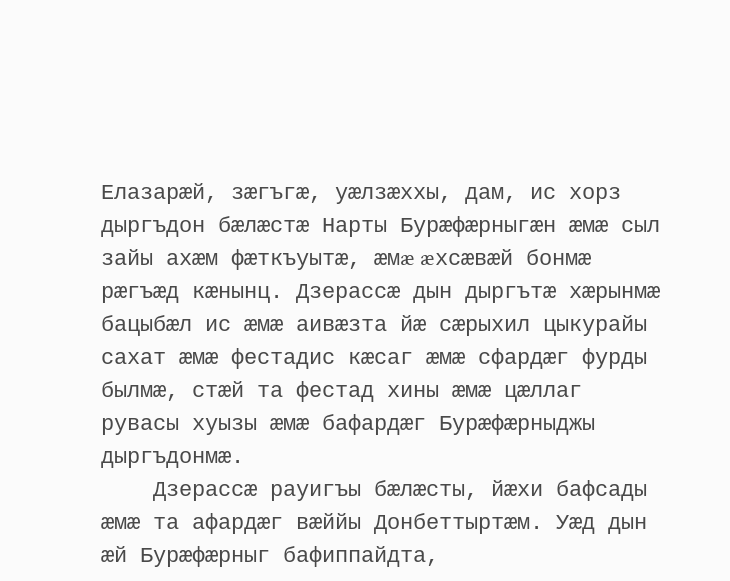Елазарæй, зæгъгæ, уæлзæххы, дам, ис хорз дыргъдон бæлæстæ Нарты Бурæфæрныгæн æмæ сыл зайы ахæм фæткъуытæ, æмæ æхсæвæй бонмæ рæгъæд кæнынц. Дзерассæ дын дыргътæ хæрынмæ бацыбæл ис æмæ аивæзта йæ сæрыхил цыкурайы сахат æмæ фестадис кæсаг æмæ сфардæг фурды былмæ, стæй та фестад хины æмæ цæллаг рувасы хуызы æмæ бафардæг Бурæфæрныджы дыргъдонмæ.
    Дзерассæ рауигъы бæлæсты, йæхи бафсады æмæ та афардæг вæййы Донбеттыртæм. Уæд дын æй Бурæфæрныг бафиппайдта,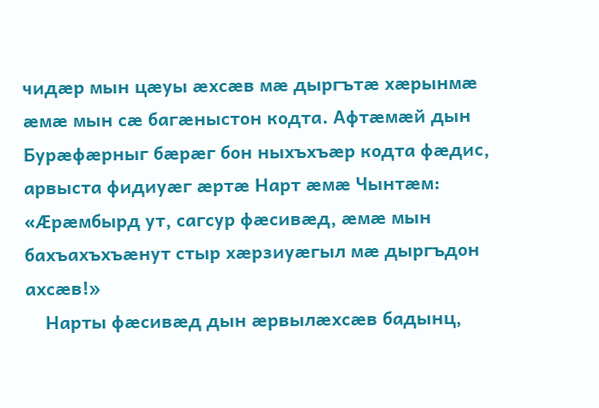чидæр мын цæуы æхсæв мæ дыргътæ хæрынмæ æмæ мын сæ багæныстон кодта. Афтæмæй дын Бурæфæрныг бæрæг бон ныхъхъæр кодта фæдис, арвыста фидиуæг æртæ Нарт æмæ Чынтæм: «Æрæмбырд ут, сагсур фæсивæд, æмæ мын бахъахъхъæнут стыр хæрзиуæгыл мæ дыргъдон ахсæв!»
    Нарты фæсивæд дын æрвылæхсæв бадынц,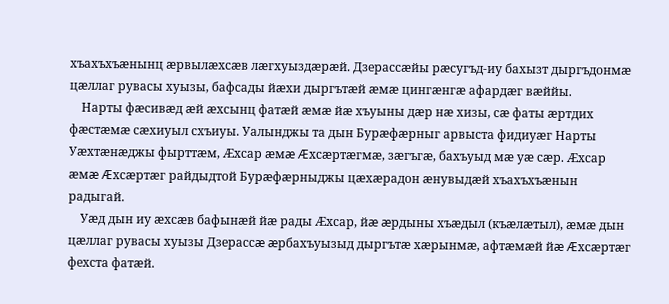хъахъхъæнынц æрвылæхсæв лæгхуыздæрæй. Дзерассæйы рæсугъд-иу бахызт дыргъдонмæ цæллаг рувасы хуызы, бафсады йæхи дыргътæй æмæ цингæнгæ афардæг вæййы.
    Нарты фæсивæд æй æхсынц фатæй æмæ йæ хъуыны дæр нæ хизы, сæ фаты æртдих фæстæмæ сæхиуыл схъиуы. Уалынджы та дын Бурæфæрныг арвыста фидиуæг Нарты Уæхтæнæджы фырттæм, Æхсар æмæ Æхсæртæгмæ, зæгъгæ, бахъуыд мæ уæ сæр. Æхсар æмæ Æхсæртæг райдыдтой Бурæфæрныджы цæхæрадон æнувыдæй хъахъхъæнын радыгай.
    Уæд дын иу æхсæв бафынæй йæ рады Æхсар, йæ æрдыны хъæдыл (къæлæтыл), æмæ дын цæллаг рувасы хуызы Дзерассæ æрбахъуызыд дыргътæ хæрынмæ, афтæмæй йæ Æхсæртæг фехста фатæй.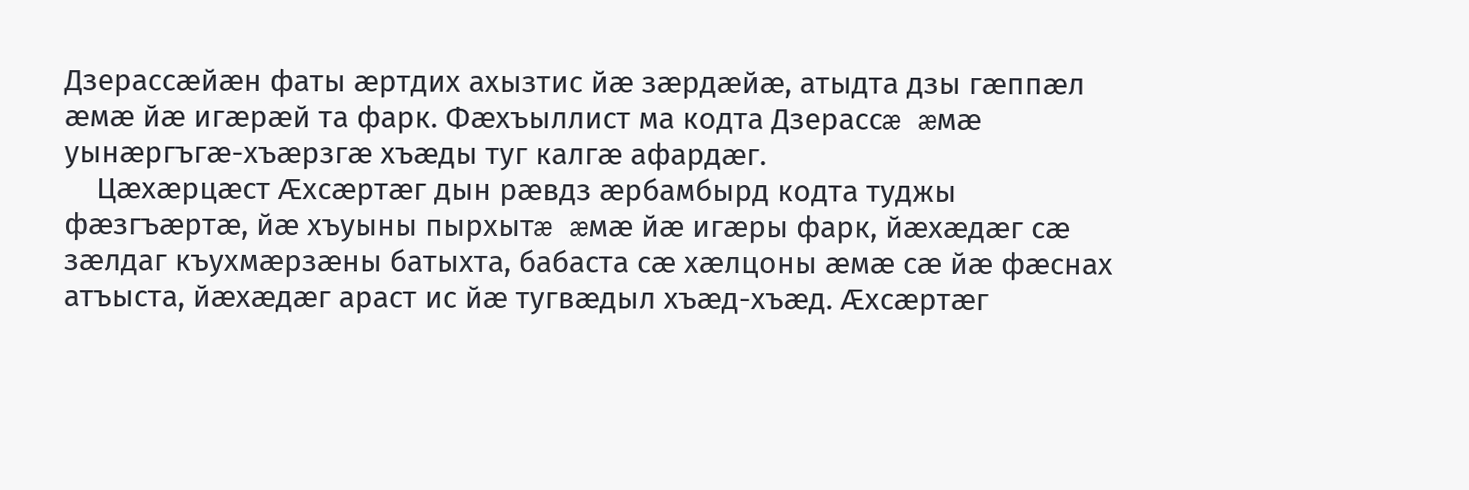Дзерассæйæн фаты æртдих ахызтис йæ зæрдæйæ, атыдта дзы гæппæл æмæ йæ игæрæй та фарк. Фæхъыллист ма кодта Дзерассæ æмæ уынæргъгæ-хъæрзгæ хъæды туг калгæ афардæг.
    Цæхæрцæст Æхсæртæг дын рæвдз æрбамбырд кодта туджы фæзгъæртæ, йæ хъуыны пырхытæ æмæ йæ игæры фарк, йæхæдæг сæ зæлдаг къухмæрзæны батыхта, бабаста сæ хæлцоны æмæ сæ йæ фæснах атъыста, йæхæдæг араст ис йæ тугвæдыл хъæд-хъæд. Æхсæртæг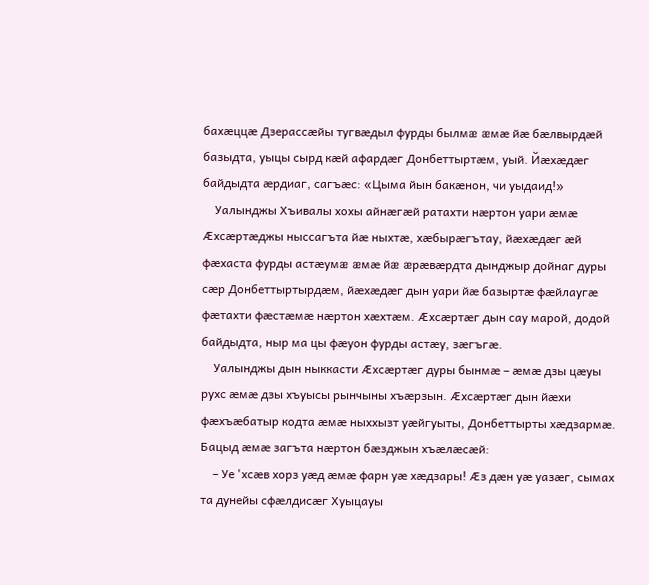бахæццæ Дзерассæйы тугвæдыл фурды былмæ æмæ йæ бæлвырдæй базыдта, уыцы сырд кæй афардæг Донбеттыртæм, уый. Йæхæдæг байдыдта æрдиаг, сагъæс: «Цыма йын бакæнон, чи уыдаид!»
    Уалынджы Хъивалы хохы айнæгæй ратахти нæртон уари æмæ Æхсæртæджы ныссагъта йæ ныхтæ, хæбырæгътау, йæхæдæг æй фæхаста фурды астæумæ æмæ йæ æрæвæрдта дынджыр дойнаг дуры сæр Донбеттыртырдæм, йæхæдæг дын уари йæ базыртæ фæйлаугæ фæтахти фæстæмæ нæртон хæхтæм. Æхсæртæг дын сау марой, додой байдыдта, ныр ма цы фæуон фурды астæу, зæгъгæ.
    Уалынджы дын ныккасти Æхсæртæг дуры бынмæ – æмæ дзы цæуы рухс æмæ дзы хъуысы рынчыны хъæрзын. Æхсæртæг дын йæхи фæхъæбатыр кодта æмæ ныххызт уæйгуыты, Донбеттырты хæдзармæ. Бацыд æмæ загъта нæртон бæзджын хъæлæсæй:
    – Уе 'хсæв хорз уæд æмæ фарн уæ хæдзары! Æз дæн уæ уазæг, сымах та дунейы сфæлдисæг Хуыцауы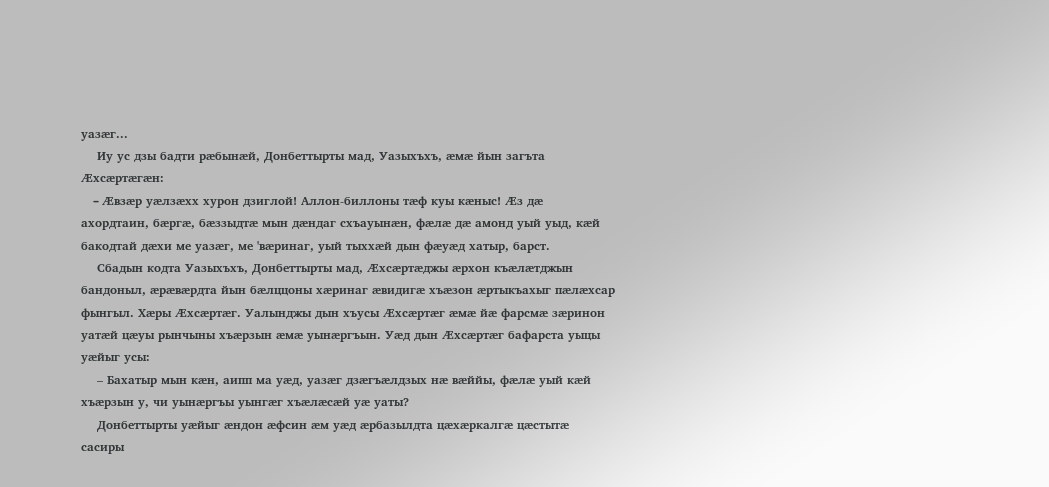уазæг...
    Иу ус дзы бадти рæбынæй, Донбеттырты мад, Уазыхъхъ, æмæ йын загъта Æхсæртæгæн:
    – Æвзæр уæлзæхх хурон дзиглой! Аллон-биллоны тæф куы кæныс! Æз дæ ахордтаин, бæргæ, бæззыдтæ мын дæндаг схъауынæн, фæлæ дæ амонд уый уыд, кæй бакодтай дæхи ме уазæг, ме 'вæринаг, уый тыххæй дын фæуæд хатыр, барст.
    Сбадын кодта Уазыхъхъ, Донбеттырты мад, Æхсæртæджы æрхон къæлæтджын бандоныл, æрæвæрдта йын бæлццоны хæринаг æвидигæ хъæзон æртыкъахыг пæлæхсар фынгыл. Хæры Æхсæртæг. Уалынджы дын хъусы Æхсæртæг æмæ йæ фарсмæ зæринон уатæй цæуы рынчыны хъæрзын æмæ уынæргъын. Уæд дын Æхсæртæг бафарста уыцы уæйыг усы:
    – Бахатыр мын кæн, аипп ма уæд, уазæг дзæгъæлдзых нæ вæййы, фæлæ уый кæй хъæрзын у, чи уынæргъы уынгæг хъæлæсæй уæ уаты?
    Донбеттырты уæйыг æндон æфсин æм уæд æрбазылдта цæхæркалгæ цæстытæ сасиры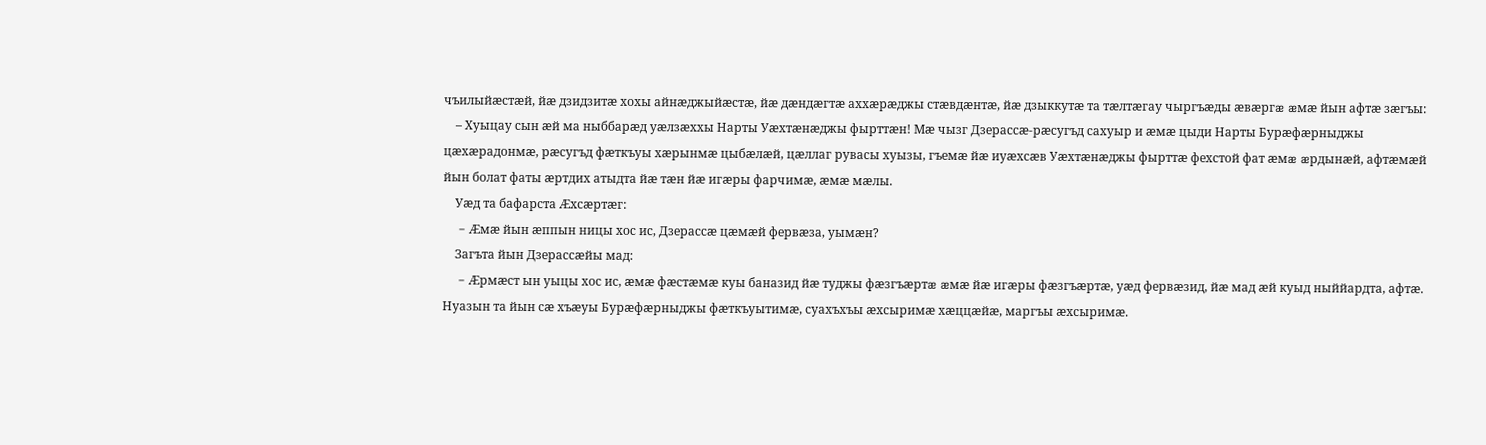чъилыйæстæй, йæ дзидзитæ хохы айнæджыйæстæ, йæ дæндæгтæ аххæрæджы стæвдæнтæ, йæ дзыккутæ та тæлтæгау чыргъæды æвæргæ æмæ йын афтæ зæгъы:
    – Хуыцау сын æй ма ныббарæд уæлзæххы Нарты Уæхтæнæджы фырттæн! Мæ чызг Дзерассæ-рæсугъд сахуыр и æмæ цыди Нарты Бурæфæрныджы цæхæрадонмæ, рæсугъд фæткъуы хæрынмæ цыбæлæй, цæллаг рувасы хуызы, гъемæ йæ иуæхсæв Уæхтæнæджы фырттæ фехстой фат æмæ æрдынæй, афтæмæй йын болат фаты æртдих атыдта йæ тæн йæ игæры фарчимæ, æмæ мæлы.
    Уæд та бафарста Æхсæртæг:
    – Æмæ йын æппын ницы хос ис, Дзерассæ цæмæй фервæза, уымæн?
    Загъта йын Дзерассæйы мад:
    – Æрмæст ын уыцы хос ис, æмæ фæстæмæ куы баназид йæ туджы фæзгъæртæ æмæ йæ игæры фæзгъæртæ, уæд фервæзид, йæ мад æй куыд ныййардта, афтæ. Нуазын та йын сæ хъæуы Бурæфæрныджы фæткъуытимæ, суахъхъы æхсыримæ хæццæйæ, маргъы æхсыримæ.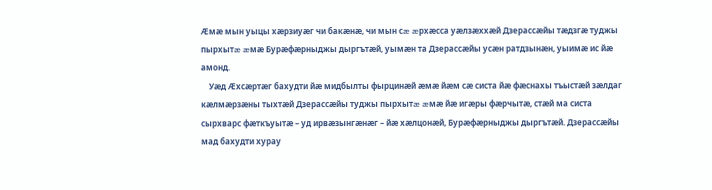Æмæ мын уыцы хæрзиуæг чи бакæнæ, чи мын сæ æрхæсса уæлзæххæй Дзерассæйы тæдзгæ туджы пырхытæ æмæ Бурæфæрныджы дыргътæй, уымæн та Дзерассæйы усæн ратдзынæн, уыимæ ис йæ амонд.
    Уæд Æхсæртæг бахудти йæ мидбылты фырцинæй æмæ йæм сæ систа йæ фæснахы тъыстæй зæлдаг кæлмæрзæны тыхтæй Дзерассæйы туджы пырхытæ æмæ йæ игæры фæрчытæ, стæй ма систа сырхварс фæткъуытæ – уд ирвæзынгæнæг – йæ хæлцонæй, Бурæфæрныджы дыргътæй. Дзерассæйы мад бахудти хурау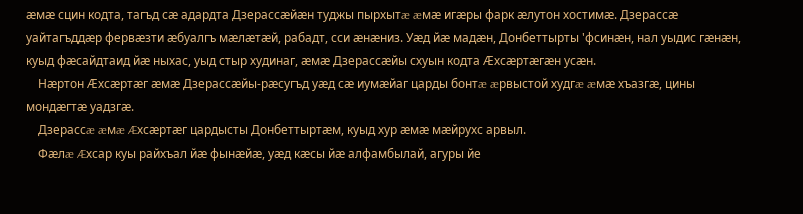æмæ сцин кодта, тагъд сæ адардта Дзерассæйæн туджы пырхытæ æмæ игæры фарк æлутон хостимæ. Дзерассæ уайтагъддæр фервæзти æбуалгъ мæлæтæй, рабадт, сси æнæниз. Уæд йæ мадæн, Донбеттырты 'фсинæн, нал уыдис гæнæн, куыд фæсайдтаид йæ ныхас, уыд стыр худинаг, æмæ Дзерассæйы схуын кодта Æхсæртæгæн усæн.
    Нæртон Æхсæртæг æмæ Дзерассæйы-рæсугъд уæд сæ иумæйаг царды бонтæ æрвыстой худгæ æмæ хъазгæ, цины мондæгтæ уадзгæ.
    Дзерассæ æмæ Æхсæртæг цардысты Донбеттыртæм, куыд хур æмæ мæйрухс арвыл.
    Фæлæ Æхсар куы райхъал йæ фынæйæ, уæд кæсы йæ алфамбылай, агуры йе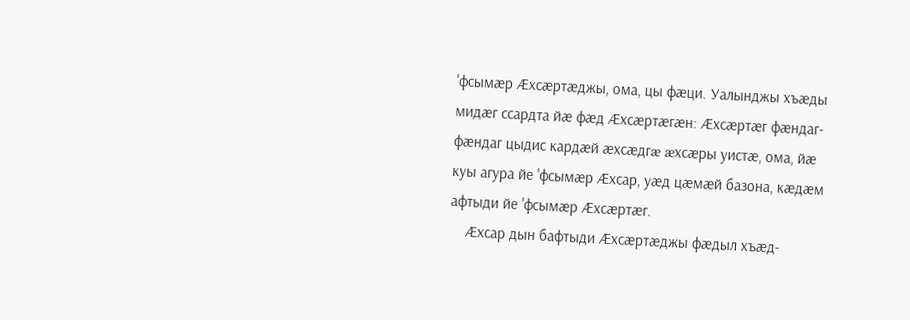'фсымæр Æхсæртæджы, ома, цы фæци. Уалынджы хъæды мидæг ссардта йæ фæд Æхсæртæгæн: Æхсæртæг фæндаг-фæндаг цыдис кардæй æхсæдгæ æхсæры уистæ, ома, йæ куы агура йе 'фсымæр Æхсар, уæд цæмæй базона, кæдæм афтыди йе 'фсымæр Æхсæртæг.
    Æхсар дын бафтыди Æхсæртæджы фæдыл хъæд-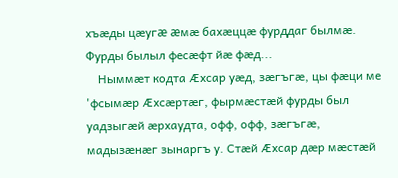хъæды цæугæ æмæ бахæццæ фурддаг былмæ. Фурды былыл фесæфт йæ фæд...
    Ныммæт кодта Æхсар уæд, зæгъгæ, цы фæци ме 'фсымæр Æхсæртæг, фырмæстæй фурды был уадзыгæй æрхаудта, офф, офф, зæгъгæ, мадызæнæг зынаргъ у. Стæй Æхсар дæр мæстæй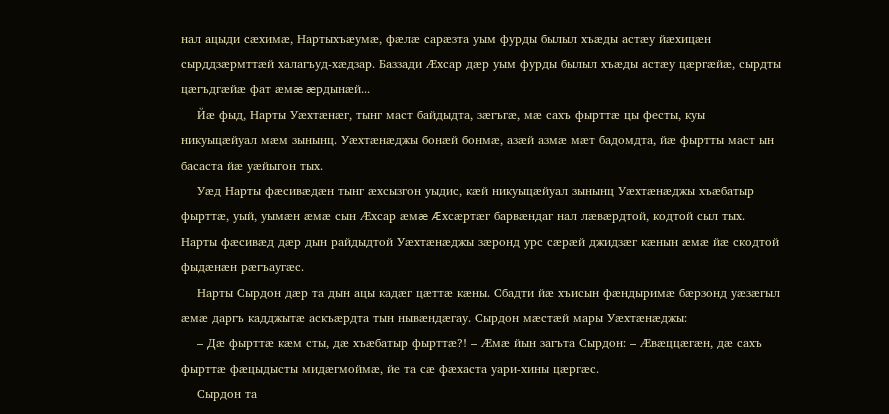нал ацыди сæхимæ, Нартыхъæумæ, фæлæ сарæзта уым фурды былыл хъæды астæу йæхицæн сырддзæрмттæй халагъуд-хæдзар. Баззади Æхсар дæр уым фурды былыл хъæды астæу цæргæйæ, сырдты цæгъдгæйæ фат æмæ æрдынæй...
    Йæ фыд, Нарты Уæхтæнæг, тынг маст байдыдта, зæгъгæ, мæ сахъ фырттæ цы фесты, куы никуыцæйуал мæм зынынц. Уæхтæнæджы бонæй бонмæ, азæй азмæ мæт бадомдта, йæ фыртты маст ын басаста йæ уæйыгон тых.
    Уæд Нарты фæсивæдæн тынг æхсызгон уыдис, кæй никуыцæйуал зынынц Уæхтæнæджы хъæбатыр фырттæ, уый, уымæн æмæ сын Æхсар æмæ Æхсæртæг барвæндаг нал лæвæрдтой, кодтой сыл тых. Нарты фæсивæд дæр дын райдыдтой Уæхтæнæджы зæронд урс сæрæй джидзæг кæнын æмæ йæ скодтой фыдæнæн рæгъаугæс.
    Нарты Сырдон дæр та дын ацы кадæг цæттæ кæны. Сбадти йæ хъисын фæндыримæ бæрзонд уæзæгыл æмæ даргъ кадджытæ аскъæрдта тын нывæндæгау. Сырдон мæстæй мары Уæхтæнæджы:
    – Дæ фырттæ кæм сты, дæ хъæбатыр фырттæ?! – Æмæ йын загъта Сырдон: – Æвæццæгæн, дæ сахъ фырттæ фæцыдысты мидæгмоймæ, йе та сæ фæхаста уари-хины цæргæс.
    Сырдон та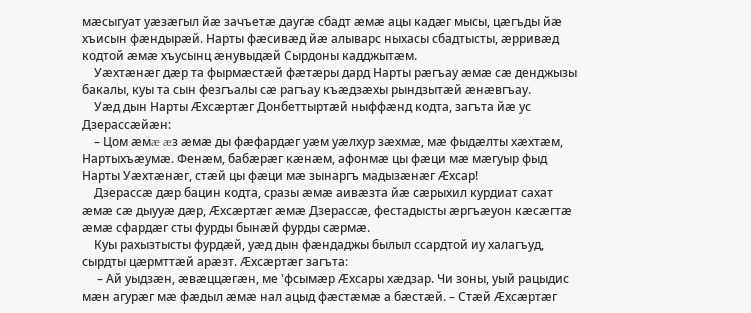мæсыгуат уæзæгыл йæ зачъетæ даугæ сбадт æмæ ацы кадæг мысы, цæгъды йæ хъисын фæндырæй. Нарты фæсивæд йæ алыварс ныхасы сбадтысты, æрривæд кодтой æмæ хъусынц æнувыдæй Сырдоны кадджытæм.
    Уæхтæнæг дæр та фырмæстæй фæтæры дард Нарты рæгъау æмæ сæ денджызы бакалы, куы та сын фезгъалы сæ рагъау къæдзæхы рындзытæй æнæвгъау.
    Уæд дын Нарты Æхсæртæг Донбеттыртæй ныффæнд кодта, загъта йæ ус Дзерассæйæн:
    – Цом æмæ æз æмæ ды фæфардæг уæм уæлхур зæхмæ, мæ фыдæлты хæхтæм, Нартыхъæумæ. Фенæм, бабæрæг кæнæм, афонмæ цы фæци мæ мæгуыр фыд Нарты Уæхтæнæг, стæй цы фæци мæ зынаргъ мадызæнæг Æхсар!
    Дзерассæ дæр бацин кодта, сразы æмæ аивæзта йæ сæрыхил курдиат сахат æмæ сæ дыууæ дæр, Æхсæртæг æмæ Дзерассæ, фестадысты æргъæуон кæсæгтæ æмæ сфардæг сты фурды бынæй фурды сæрмæ.
    Куы рахызтысты фурдæй, уæд дын фæндаджы былыл ссардтой иу халагъуд, сырдты цæрмттæй арæзт. Æхсæртæг загъта:
     – Ай уыдзæн, æвæццæгæн, ме 'фсымæр Æхсары хæдзар. Чи зоны, уый рацыдис мæн агурæг мæ фæдыл æмæ нал ацыд фæстæмæ а бæстæй. – Стæй Æхсæртæг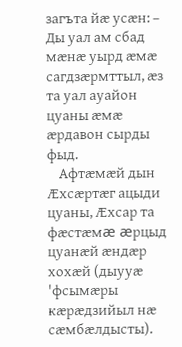загъта йæ усæн: – Ды уал ам сбад мæнæ уырд æмæ сагдзæрмттыл, æз та уал ауайон цуаны æмæ æрдавон сырды фыд.
    Афтæмæй дын Æхсæртæг ацыди цуаны, Æхсар та фæстæмæ æрцыд цуанæй æндæр хохæй (дыууæ 'фсымæры кæрæдзийыл нæ сæмбæлдысты).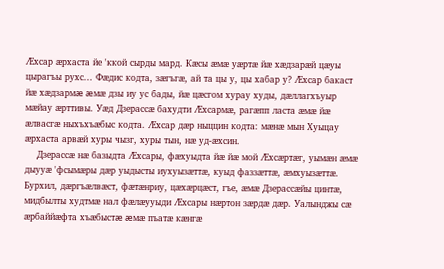Æхсар æрхаста йе 'ккой сырды мард. Кæсы æмæ уæртæ йæ хæдзарæй цæуы цырагъы рухс... Фæдис кодта, зæгъгæ, ай та цы у, цы хабар у? Æхсар бакаст йæ хæдзармæ æмæ дзы иу ус бады, йæ цæсгом хурау худы, дæллагхъуыр мæйау æрттивы. Уæд Дзерассæ бахудти Æхсармæ, рагæпп ласта æмæ йæ æлвасгæ ныхъхъæбыс кодта. Æхсар дæр ныццин кодта: мæнæ мын Хуыцау æрхаста арвæй хуры чызг, хуры тын, нæ уд-æхсин.
    Дзерассæ нæ базыдта Æхсары, фæхуыдта йæ йæ мой Æхсæртæг, уымæн æмæ дыууæ 'фсымæры дæр уыдысты иухуызæттæ, куыд фаззæттæ, æмхуызæттæ. Бурхил, дæргъæлвæст, фæтæнриу, цæхæрцæст, гъе, æмæ Дзерассæйы цинтæ, мидбылты худтмæ нал фæлæууыди Æхсары нæртон зæрдæ дæр. Уалынджы сæ æрбаййæфта хъæбыстæ æмæ пъатæ кæнгæ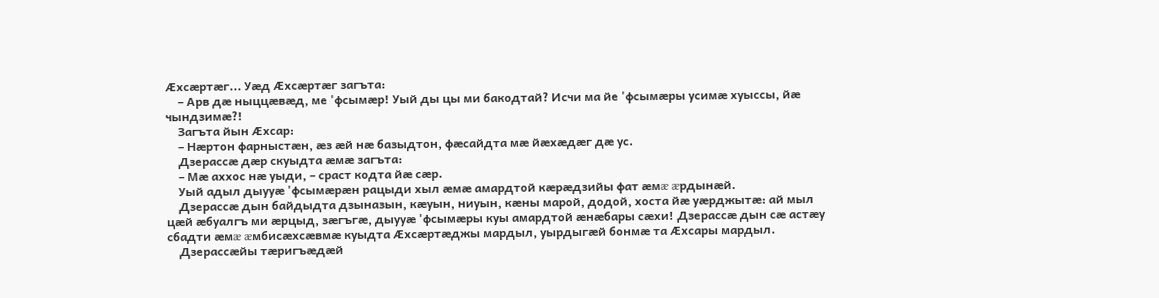Æхсæртæг... Уæд Æхсæртæг загъта:
    – Арв дæ ныццæвæд, ме 'фсымæр! Уый ды цы ми бакодтай? Исчи ма йе 'фсымæры усимæ хуыссы, йæ чындзимæ?!
    Загъта йын Æхсар:
    – Нæртон фарныстæн, æз æй нæ базыдтон, фæсайдта мæ йæхæдæг дæ ус.
    Дзерассæ дæр скуыдта æмæ загъта:
    – Мæ аххос нæ уыди, – сраст кодта йæ сæр.
    Уый адыл дыууæ 'фсымæрæн рацыди хыл æмæ амардтой кæрæдзийы фат æмæ æрдынæй.
    Дзерассæ дын байдыдта дзыназын, кæуын, ниуын, кæны марой, додой, хоста йæ уæрджытæ: ай мыл цæй æбуалгъ ми æрцыд, зæгъгæ, дыууæ 'фсымæры куы амардтой æнæбары сæхи! Дзерассæ дын сæ астæу сбадти æмæ æмбисæхсæвмæ куыдта Æхсæртæджы мардыл, уырдыгæй бонмæ та Æхсары мардыл.
    Дзерассæйы тæригъæдæй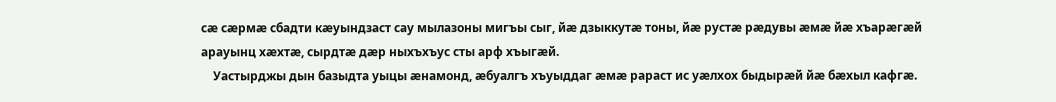сæ сæрмæ сбадти кæуындзаст сау мылазоны мигъы сыг, йæ дзыккутæ тоны, йæ рустæ рæдувы æмæ йæ хъарæгæй арауынц хæхтæ, сырдтæ дæр ныхъхъус сты арф хъыгæй.
    Уастырджы дын базыдта уыцы æнамонд, æбуалгъ хъуыддаг æмæ рараст ис уæлхох быдырæй йæ бæхыл кафгæ.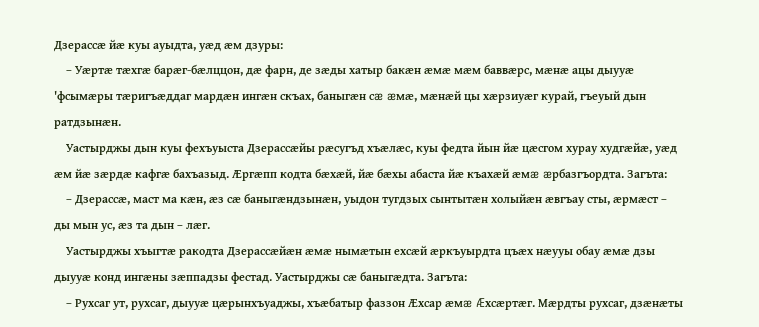Дзерассæ йæ куы ауыдта, уæд æм дзуры:
    – Уæртæ тæхгæ барæг-бæлццон, дæ фарн, де зæды хатыр бакæн æмæ мæм баввæрс, мæнæ ацы дыууæ 'фсымæры тæригъæддаг мардæн ингæн скъах, баныгæн сæ æмæ, мæнæй цы хæрзиуæг курай, гъеуый дын ратдзынæн.
    Уастырджы дын куы фехъуыста Дзерассæйы рæсугъд хъæлæс, куы федта йын йæ цæсгом хурау худгæйæ, уæд æм йæ зæрдæ кафгæ бахъазыд. Æргæпп кодта бæхæй, йæ бæхы абаста йæ къахæй æмæ æрбазгъордта. Загъта:
    – Дзерассæ, маст ма кæн, æз сæ баныгæндзынæн, уыдон тугдзых сынтытæн холыйæн æвгъау сты, æрмæст – ды мын ус, æз та дын – лæг.
    Уастырджы хъыгтæ ракодта Дзерассæйæн æмæ нымæтын ехсæй æркъуырдта цъæх нæууы обау æмæ дзы дыууæ конд ингæны зæппадзы фестад. Уастырджы сæ баныгæдта. Загъта:
    – Рухсаг ут, рухсаг, дыууæ цæрынхъуаджы, хъæбатыр фаззон Æхсар æмæ Æхсæртæг. Мæрдты рухсаг, дзæнæты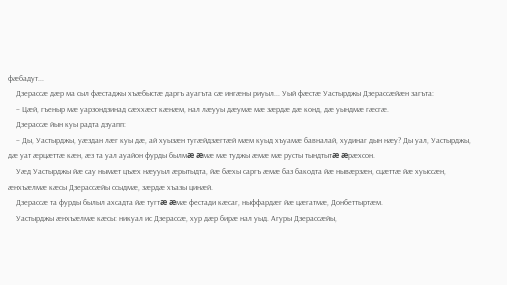фæбадут...
    Дзерассæ дæр ма сыл фæстаджы хъæбыстæ даргъ ауагъта сæ ингæны риуыл... Уый фæстæ Уастырджы Дзерассæйæн загъта:
    – Цæй, гъеныр мæ уарзондзинад сæххæст кæнæм, нал лæууы дæумæ мæ зæрдæ дæ конд, дæ уындмæ гæсгæ.
    Дзерассæ йын куы радта дзуапп:
    – Ды, Уастырджы, уæздан лæг куы дæ, ай хуызæн тугæйдзæгтæй мæм куыд хъуамæ бавналай, худинаг дын нæу? Ды уал, Уастырджы, дæ уат æрцæттæ кæн, æз та уал ауайон фурды былмæ æмæ мæ туджы æмæ мæ русты тындтытæ æрæхсон.
    Уæд Уастырджы йæ сау нымæт цъæх нæууыл æрытыдта, йæ бæхы саргъ æмæ баз бакодта йæ нывæрзæн, сцæттæ йæ хуыссæн, æнхъæлмæ кæсы Дзерассæйы ссыдмæ, зæрдæ хъазы цинæй.
    Дзерассæ та фурды былыл ахсадта йæ тугтæ æмæ фестади кæсаг, ныффардæг йæ цæгатмæ, Донбеттыртæм.
    Уастырджы æнхъæлмæ кæсы: никуал ис Дзерассæ, хур дæр бирæ нал уыд. Агуры Дзерассæйы,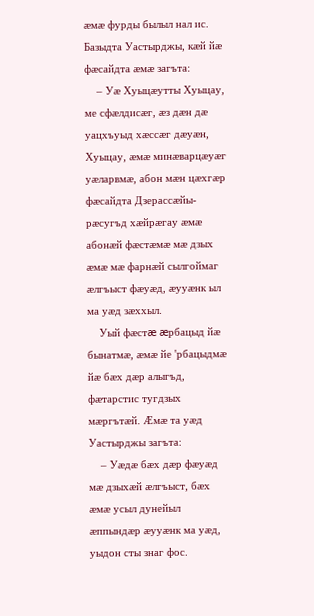æмæ фурды былыл нал ис. Базыдта Уастырджы, кæй йæ фæсайдта æмæ загъта:
    – Уæ Хуыцæутты Хуыцау, ме сфæлдисæг, æз дæн дæ уацхъуыд хæссæг дæуæн, Хуыцау, æмæ минæварцæуæг уæларвмæ, абон мæн цæхгæр фæсайдта Дзерассæйы-рæсугъд хæйрæгау æмæ абонæй фæстæмæ мæ дзых æмæ мæ фарнæй сылгоймаг æлгъыст фæуæд, æууæнк ыл ма уæд зæххыл.
    Уый фæстæ æрбацыд йæ бынатмæ, æмæ йе 'рбацыдмæ йæ бæх дæр алыгъд, фæтарстис тугдзых мæргътæй. Æмæ та уæд Уастырджы загъта:
    – Уæдæ бæх дæр фæуæд мæ дзыхæй æлгъыст, бæх æмæ усыл дунейыл æппындæр æууæнк ма уæд, уыдон сты знаг фос.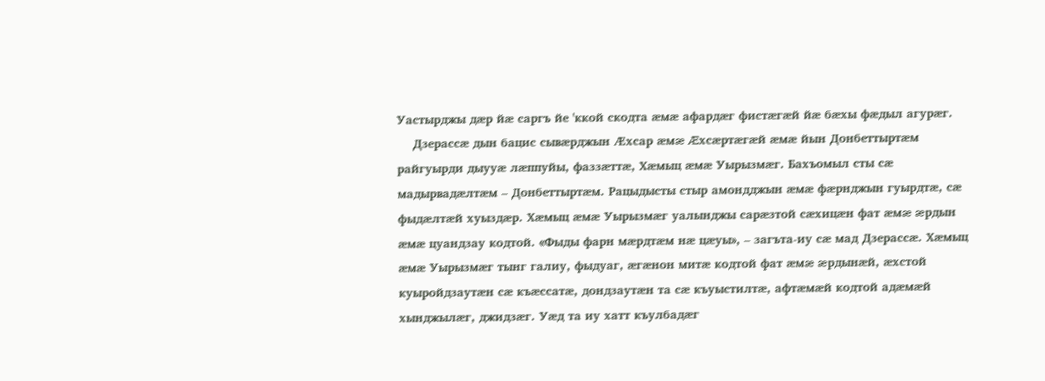Уастырджы дæр йæ саргъ йе 'ккой скодта æмæ афардæг фистæгæй йæ бæхы фæдыл агурæг.
    Дзерассæ дын бацис сывæрджын Æхсар æмæ Æхсæртæгæй æмæ йын Донбеттыртæм райгуырди дыууæ лæппуйы, фаззæттæ, Хæмыц æмæ Уырызмæг. Бахъомыл сты сæ мадырвадæлтæм – Донбеттыртæм. Рацыдысты стыр амондджын æмæ фæрнджын гуырдтæ, сæ фыдæлтæй хуыздæр. Хæмыц æмæ Уырызмæг уалынджы сарæзтой сæхицæн фат æмæ æрдын æмæ цуандзау кодтой. «Фыды фарн мæрдтæм нæ цæуы», – загъта-иу сæ мад Дзерассæ. Хæмыц æмæ Уырызмæг тынг галиу, фыдуаг, æгæнон митæ кодтой фат æмæ æрдынæй, æхстой куыройдзаутæн сæ къæссатæ, дондзаутæн та сæ къуыстилтæ, афтæмæй кодтой адæмæй хынджылæг, джидзæг. Уæд та иу хатт къулбадæг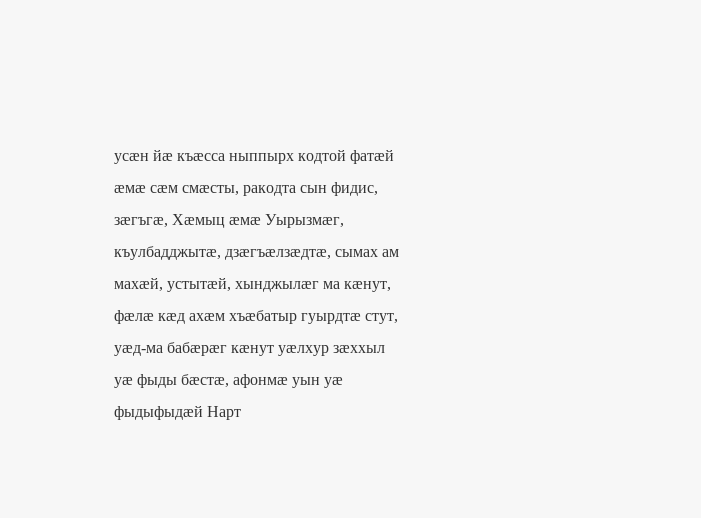усæн йæ къæсса ныппырх кодтой фатæй æмæ сæм смæсты, ракодта сын фидис, зæгъгæ, Хæмыц æмæ Уырызмæг, къулбадджытæ, дзæгъæлзæдтæ, сымах ам махæй, устытæй, хынджылæг ма кæнут, фæлæ кæд ахæм хъæбатыр гуырдтæ стут, уæд-ма бабæрæг кæнут уæлхур зæххыл уæ фыды бæстæ, афонмæ уын уæ фыдыфыдæй Нарт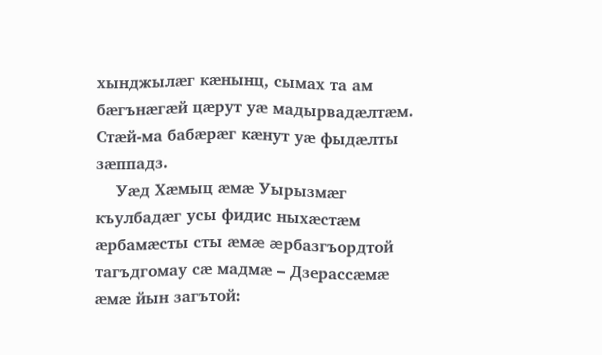хынджылæг кæнынц, сымах та ам бæгънæгæй цæрут уæ мадырвадæлтæм. Стæй-ма бабæрæг кæнут уæ фыдæлты зæппадз.
    Уæд Хæмыц æмæ Уырызмæг къулбадæг усы фидис ныхæстæм æрбамæсты сты æмæ æрбазгъордтой тагъдгомау сæ мадмæ – Дзерассæмæ æмæ йын загътой: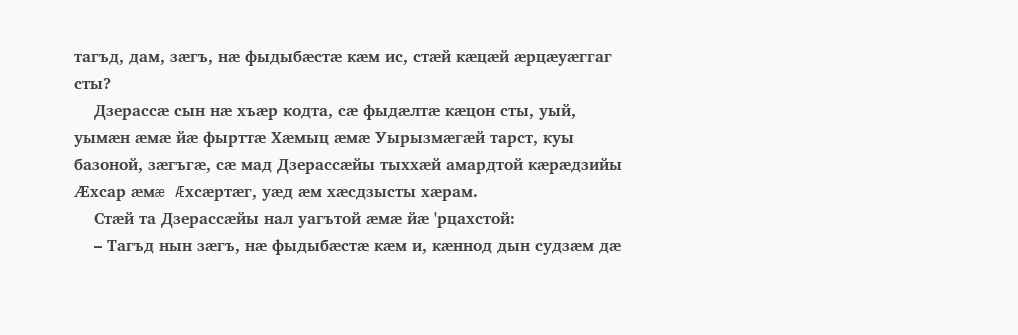тагъд, дам, зæгъ, нæ фыдыбæстæ кæм ис, стæй кæцæй æрцæуæггаг сты?
    Дзерассæ сын нæ хъæр кодта, сæ фыдæлтæ кæцон сты, уый, уымæн æмæ йæ фырттæ Хæмыц æмæ Уырызмæгæй тарст, куы базоной, зæгъгæ, сæ мад Дзерассæйы тыххæй амардтой кæрæдзийы Æхсар æмæ Æхсæртæг, уæд æм хæсдзысты хæрам.
    Стæй та Дзерассæйы нал уагътой æмæ йæ 'рцахстой:
    – Тагъд нын зæгъ, нæ фыдыбæстæ кæм и, кæннод дын судзæм дæ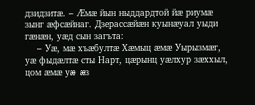дзидзитæ. – Æмæ йын ныддардтой йæ риумæ зынг æфсæйнаг. Дзерассæйæн куынæуал уыди гæнæн, уæд сын загъта:
    – Уæ, мæ хъæбултæ Хæмыц æмæ Уырызмæг, уæ фыдæлтæ сты Нарт, цæрынц уæлхур зæххыл, цом æмæ уæ æз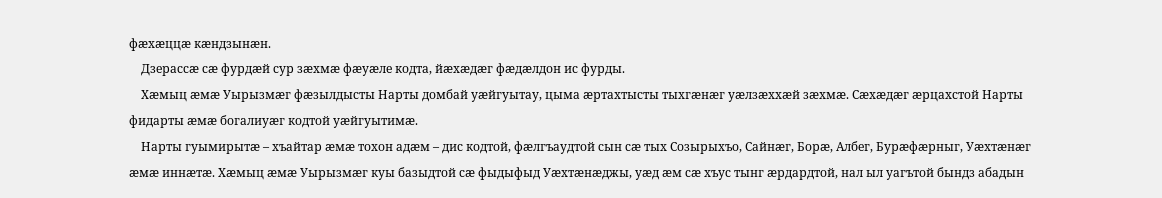фæхæццæ кæндзынæн.
    Дзерассæ сæ фурдæй сур зæхмæ фæуæле кодта, йæхæдæг фæдæлдон ис фурды.
    Хæмыц æмæ Уырызмæг фæзылдысты Нарты домбай уæйгуытау, цыма æртахтысты тыхгæнæг уæлзæххæй зæхмæ. Сæхæдæг æрцахстой Нарты фидарты æмæ богалиуæг кодтой уæйгуытимæ.
    Нарты гуымирытæ – хъайтар æмæ тохон адæм – дис кодтой, фæлгъаудтой сын сæ тых Созырыхъо, Сайнæг, Борæ, Албег, Бурæфæрныг, Уæхтæнæг æмæ иннæтæ. Хæмыц æмæ Уырызмæг куы базыдтой сæ фыдыфыд Уæхтæнæджы, уæд æм сæ хъус тынг æрдардтой, нал ыл уагътой бындз абадын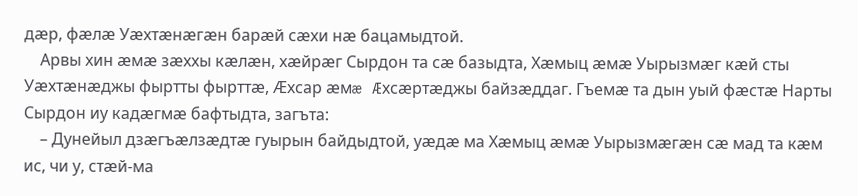дæр, фæлæ Уæхтæнæгæн барæй сæхи нæ бацамыдтой.
    Арвы хин æмæ зæххы кæлæн, хæйрæг Сырдон та сæ базыдта, Хæмыц æмæ Уырызмæг кæй сты Уæхтæнæджы фыртты фырттæ, Æхсар æмæ Æхсæртæджы байзæддаг. Гъемæ та дын уый фæстæ Нарты Сырдон иу кадæгмæ бафтыдта, загъта:
    – Дунейыл дзæгъæлзæдтæ гуырын байдыдтой, уæдæ ма Хæмыц æмæ Уырызмæгæн сæ мад та кæм ис, чи у, стæй-ма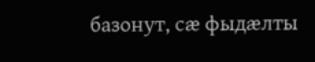базонут, сæ фыдæлты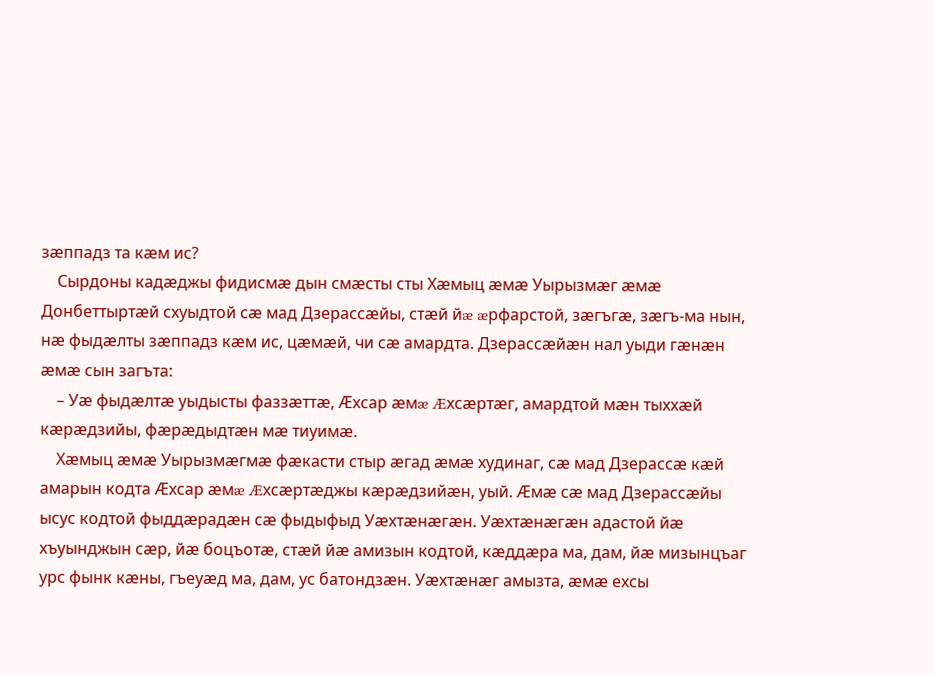зæппадз та кæм ис?
    Сырдоны кадæджы фидисмæ дын смæсты сты Хæмыц æмæ Уырызмæг æмæ Донбеттыртæй схуыдтой сæ мад Дзерассæйы, стæй йæ æрфарстой, зæгъгæ, зæгъ-ма нын, нæ фыдæлты зæппадз кæм ис, цæмæй, чи сæ амардта. Дзерассæйæн нал уыди гæнæн æмæ сын загъта:
    – Уæ фыдæлтæ уыдысты фаззæттæ, Æхсар æмæ Æхсæртæг, амардтой мæн тыххæй кæрæдзийы, фæрæдыдтæн мæ тиуимæ.
    Хæмыц æмæ Уырызмæгмæ фæкасти стыр æгад æмæ худинаг, сæ мад Дзерассæ кæй амарын кодта Æхсар æмæ Æхсæртæджы кæрæдзийæн, уый. Æмæ сæ мад Дзерассæйы ысус кодтой фыддæрадæн сæ фыдыфыд Уæхтæнæгæн. Уæхтæнæгæн адастой йæ хъуынджын сæр, йæ боцъотæ, стæй йæ амизын кодтой, кæддæра ма, дам, йæ мизынцъаг урс фынк кæны, гъеуæд ма, дам, ус батондзæн. Уæхтæнæг амызта, æмæ ехсы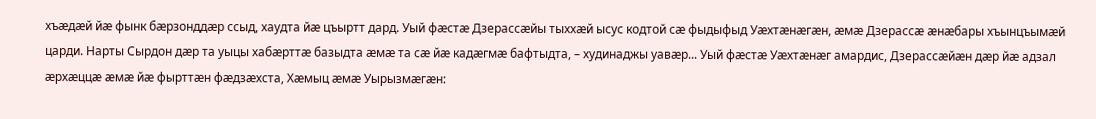хъæдæй йæ фынк бæрзонддæр ссыд, хаудта йæ цъыртт дард. Уый фæстæ Дзерассæйы тыххæй ысус кодтой сæ фыдыфыд Уæхтæнæгæн, æмæ Дзерассæ æнæбары хъынцъымæй царди. Нарты Сырдон дæр та уыцы хабæрттæ базыдта æмæ та сæ йæ кадæгмæ бафтыдта, – худинаджы уавæр... Уый фæстæ Уæхтæнæг амардис, Дзерассæйæн дæр йæ адзал æрхæццæ æмæ йæ фырттæн фæдзæхста, Хæмыц æмæ Уырызмæгæн: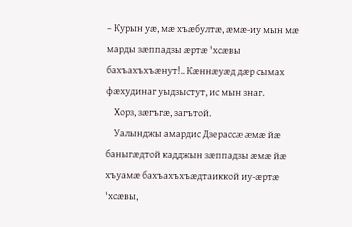– Курын уæ, мæ хъæбултæ, æмæ-иу мын мæ марды зæппадзы æртæ 'хсæвы бахъахъхъæнут!.. Кæннæуæд дæр сымах фæхудинаг уыдзыстут, ис мын знаг.
    Хорз, зæгъгæ, загътой.
    Уалынджы амардис Дзерассæ æмæ йæ баныгæдтой кадджын зæппадзы æмæ йæ хъуамæ бахъахъхъæдтаиккой иу-æртæ 'хсæвы,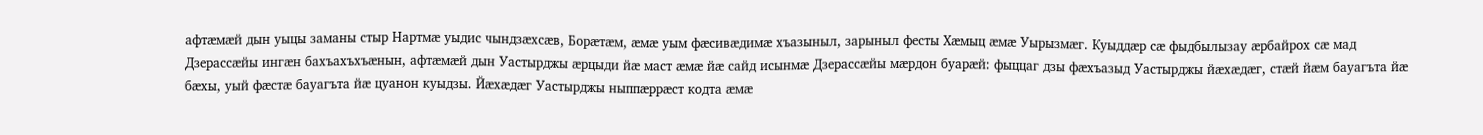афтæмæй дын уыцы заманы стыр Нартмæ уыдис чындзæхсæв, Борæтæм, æмæ уым фæсивæдимæ хъазыныл, зарыныл фесты Хæмыц æмæ Уырызмæг. Куыддæр сæ фыдбылызау æрбайрох сæ мад Дзерассæйы ингæн бахъахъхъæнын, афтæмæй дын Уастырджы æрцыди йæ маст æмæ йæ сайд исынмæ Дзерассæйы мæрдон буарæй: фыццаг дзы фæхъазыд Уастырджы йæхæдæг, стæй йæм бауагъта йæ бæхы, уый фæстæ бауагъта йæ цуанон куыдзы. Йæхæдæг Уастырджы ныппæррæст кодта æмæ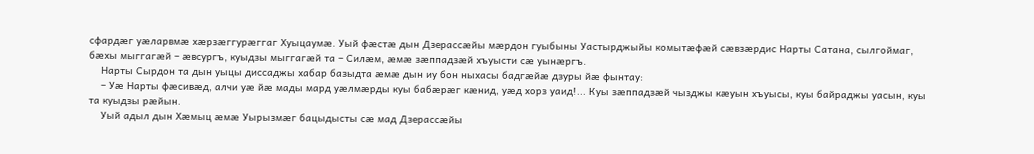сфардæг уæларвмæ хæрзæггурæггаг Хуыцаумæ. Уый фæстæ дын Дзерассæйы мæрдон гуыбыны Уастырджыйы комытæфæй сæвзæрдис Нарты Сатана, сылгоймаг, бæхы мыггагæй – æвсургъ, куыдзы мыггагæй та – Силæм, æмæ зæппадзæй хъуысти сæ уынæргъ.
    Нарты Сырдон та дын уыцы диссаджы хабар базыдта æмæ дын иу бон ныхасы бадгæйæ дзуры йæ фынтау:
    – Уæ Нарты фæсивæд, алчи уæ йæ мады мард уæлмæрды куы бабæрæг кæнид, уæд хорз уаид!... Куы зæппадзæй чызджы кæуын хъуысы, куы байраджы уасын, куы та куыдзы рæйын.
    Уый адыл дын Хæмыц æмæ Уырызмæг бацыдысты сæ мад Дзерассæйы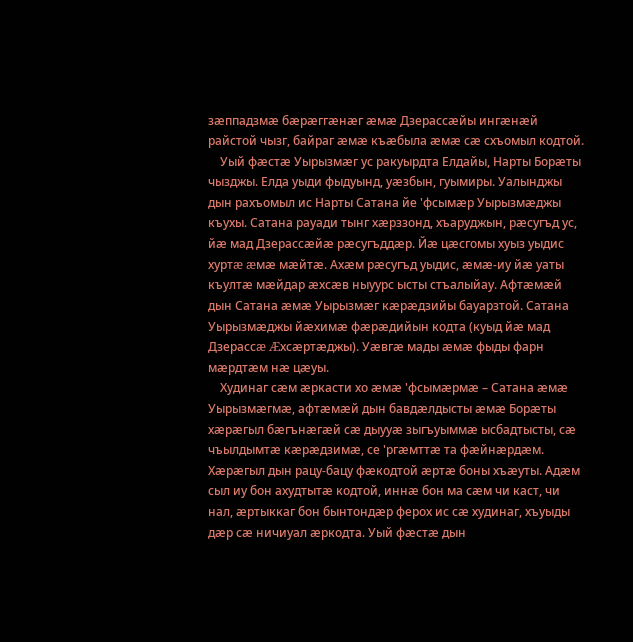зæппадзмæ бæрæггæнæг æмæ Дзерассæйы ингæнæй райстой чызг, байраг æмæ къæбыла æмæ сæ схъомыл кодтой.
    Уый фæстæ Уырызмæг ус ракуырдта Елдайы, Нарты Борæты чызджы. Елда уыди фыдуынд, уæзбын, гуымиры. Уалынджы дын рахъомыл ис Нарты Сатана йе 'фсымæр Уырызмæджы къухы. Сатана рауади тынг хæрззонд, хъаруджын, рæсугъд ус, йæ мад Дзерассæйæ рæсугъддæр. Йæ цæсгомы хуыз уыдис хуртæ æмæ мæйтæ. Ахæм рæсугъд уыдис, æмæ-иу йæ уаты къултæ мæйдар æхсæв ныуурс ысты стъалыйау. Афтæмæй дын Сатана æмæ Уырызмæг кæрæдзийы бауарзтой. Сатана Уырызмæджы йæхимæ фæрæдийын кодта (куыд йæ мад Дзерассæ Æхсæртæджы). Уæвгæ мады æмæ фыды фарн мæрдтæм нæ цæуы.
    Худинаг сæм æркасти хо æмæ 'фсымæрмæ – Сатана æмæ Уырызмæгмæ, афтæмæй дын бавдæлдысты æмæ Борæты хæрæгыл бæгънæгæй сæ дыууæ зыгъуыммæ ысбадтысты, сæ чъылдымтæ кæрæдзимæ, се 'ргæмттæ та фæйнæрдæм. Хæрæгыл дын рацу-бацу фæкодтой æртæ боны хъæуты. Адæм сыл иу бон ахудтытæ кодтой, иннæ бон ма сæм чи каст, чи нал, æртыккаг бон бынтондæр ферох ис сæ худинаг, хъуыды дæр сæ ничиуал æркодта. Уый фæстæ дын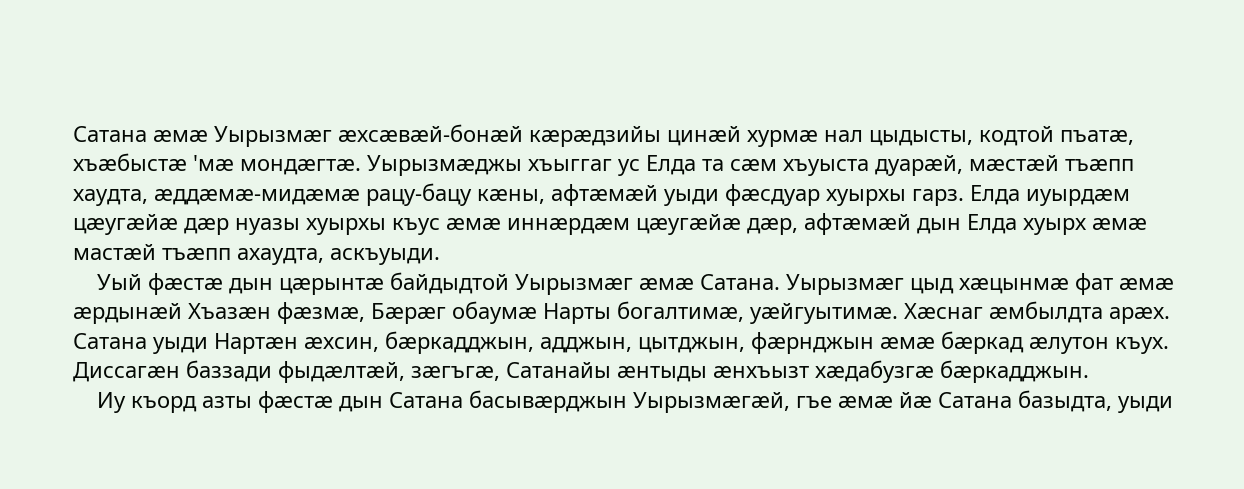Сатана æмæ Уырызмæг æхсæвæй-бонæй кæрæдзийы цинæй хурмæ нал цыдысты, кодтой пъатæ, хъæбыстæ 'мæ мондæгтæ. Уырызмæджы хъыггаг ус Елда та сæм хъуыста дуарæй, мæстæй тъæпп хаудта, æддæмæ-мидæмæ рацу-бацу кæны, афтæмæй уыди фæсдуар хуырхы гарз. Елда иуырдæм цæугæйæ дæр нуазы хуырхы къус æмæ иннæрдæм цæугæйæ дæр, афтæмæй дын Елда хуырх æмæ мастæй тъæпп ахаудта, аскъуыди.
    Уый фæстæ дын цæрынтæ байдыдтой Уырызмæг æмæ Сатана. Уырызмæг цыд хæцынмæ фат æмæ æрдынæй Хъазæн фæзмæ, Бæрæг обаумæ Нарты богалтимæ, уæйгуытимæ. Хæснаг æмбылдта арæх. Сатана уыди Нартæн æхсин, бæркадджын, адджын, цытджын, фæрнджын æмæ бæркад æлутон къух. Диссагæн баззади фыдæлтæй, зæгъгæ, Сатанайы æнтыды æнхъызт хæдабузгæ бæркадджын.
    Иу къорд азты фæстæ дын Сатана басывæрджын Уырызмæгæй, гъе æмæ йæ Сатана базыдта, уыди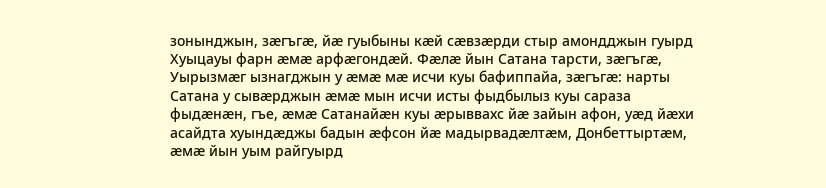зонынджын, зæгъгæ, йæ гуыбыны кæй сæвзæрди стыр амондджын гуырд Хуыцауы фарн æмæ арфæгондæй. Фæлæ йын Сатана тарсти, зæгъгæ, Уырызмæг ызнагджын у æмæ мæ исчи куы бафиппайа, зæгъгæ: нарты Сатана у сывæрджын æмæ мын исчи исты фыдбылыз куы сараза фыдæнæн, гъе, æмæ Сатанайæн куы æрыввахс йæ зайын афон, уæд йæхи асайдта хуындæджы бадын æфсон йæ мадырвадæлтæм, Донбеттыртæм, æмæ йын уым райгуырд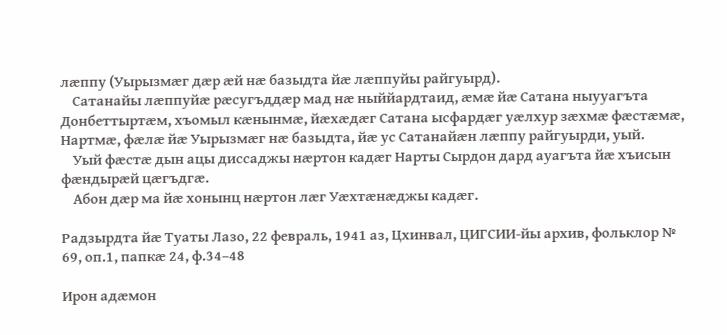лæппу (Уырызмæг дæр æй нæ базыдта йæ лæппуйы райгуырд).
    Сатанайы лæппуйæ рæсугъддæр мад нæ ныййардтаид, æмæ йæ Сатана ныууагъта Донбеттыртæм, хъомыл кæнынмæ, йæхæдæг Сатана ысфардæг уæлхур зæхмæ фæстæмæ, Нартмæ, фæлæ йæ Уырызмæг нæ базыдта, йæ ус Сатанайæн лæппу райгуырди, уый.
    Уый фæстæ дын ацы диссаджы нæртон кадæг Нарты Сырдон дард ауагъта йæ хъисын фæндырæй цæгъдгæ.
    Абон дæр ма йæ хонынц нæртон лæг Уæхтæнæджы кадæг.

Радзырдта йæ Туаты Лазо, 22 февраль, 1941 аз, Цхинвал, ЦИГСИИ-йы архив, фольклор № 69, оп.1, папкæ 24, ф.34–48

Ирон адæмон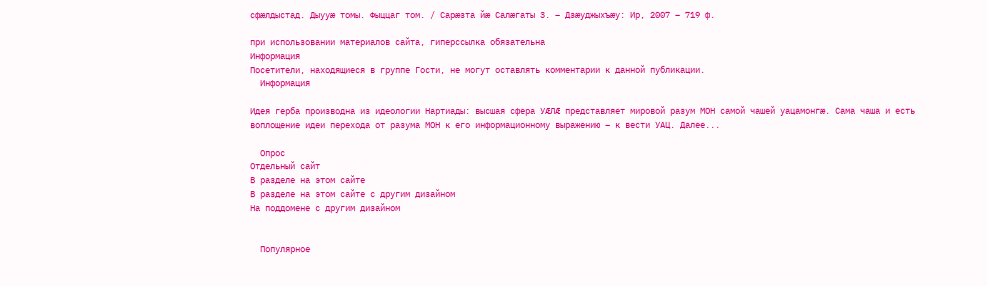сфæлдыстад. Дыууæ томы. Фыццаг том. / Сарæзта йæ Салæгаты З. – Дзæуджыхъæу: Ир, 2007 – 719 ф.

при использовании материалов сайта, гиперссылка обязательна
Информация
Посетители, находящиеся в группе Гости, не могут оставлять комментарии к данной публикации.
  Информация

Идея герба производна из идеологии Нартиады: высшая сфера УÆЛÆ представляет мировой разум МОН самой чашей уацамонгæ. Сама чаша и есть воплощение идеи перехода от разума МОН к его информационному выражению – к вести УАЦ. Далее...

  Опрос
Отдельный сайт
В разделе на этом сайте
В разделе на этом сайте с другим дизайном
На поддомене с другим дизайном


  Популярное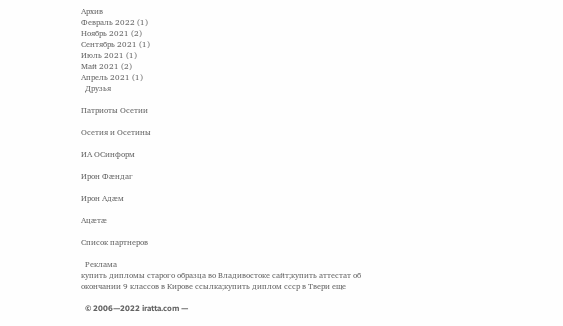Архив
Февраль 2022 (1)
Ноябрь 2021 (2)
Сентябрь 2021 (1)
Июль 2021 (1)
Май 2021 (2)
Апрель 2021 (1)
  Друзья

Патриоты Осетии

Осетия и Осетины

ИА ОСинформ

Ирон Фæндаг

Ирон Адæм

Ацæтæ

Список партнеров

  Реклама
купить дипломы старого образца во Владивостоке сайт;купить аттестат об окончании 9 классов в Кирове ссылка;купить диплом ссср в Твери еще

  © 2006—2022 iratta.com —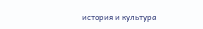история и культура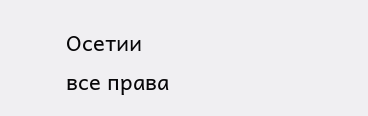Осетии
все права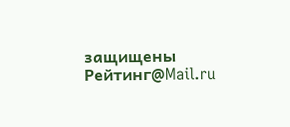защищены
Рейтинг@Mail.ru